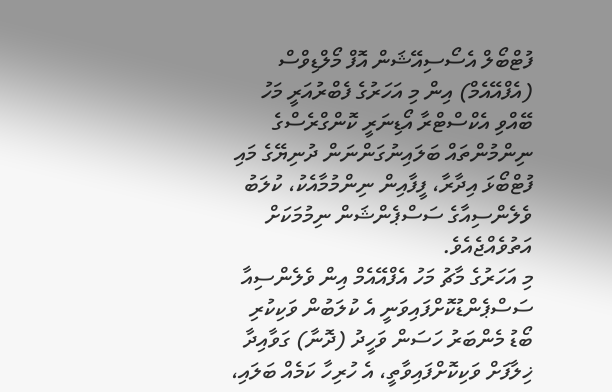ފުޓްބޯލް އެސޯސިއޭޝަން އޮފް މޯލްޑިވްސް (އެފްއޭއެމް) އިން މި އަހަރުގެ ފެބްރުއަރީ މަހު ބޭއްވި އެކްސްޓްރާ އޯޑިނަރީ ކޮންގްރެސްގެ ނިންމުންތައް ބަލައިނުގަންނަން ދުނިޔޭގެ މައި ފުޓްބޯޅަ އިދާރާ، ފީފާއިން ނިންމުމާއެކު، ކުލަބު ވެލެންސިއާގެ ސަސްޕެންޝަން ނިމުމަކަށް އަތުވެއްޖެއެވެ.
މި އަހަރުގެ މާޗު މަހު އެފްއޭއެމް އިން ވެލެންސިއާ ސަސްޕެންޑުކޮށްފައިވަނީ އެ ކުލަބުން ވަކިކުރި ބޯޑު މެންބަރު ހަސަން ވަހީދު (ދޮނާ) ގަވާއިދާ ޚިލާފަށް ވަކިކޮށްފައިވާތީ، އެ ހުރިހާ ކަމެއް ބަލައި،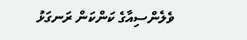ވެލެންސިއާގެ ކަންކަން ރަނގަޅު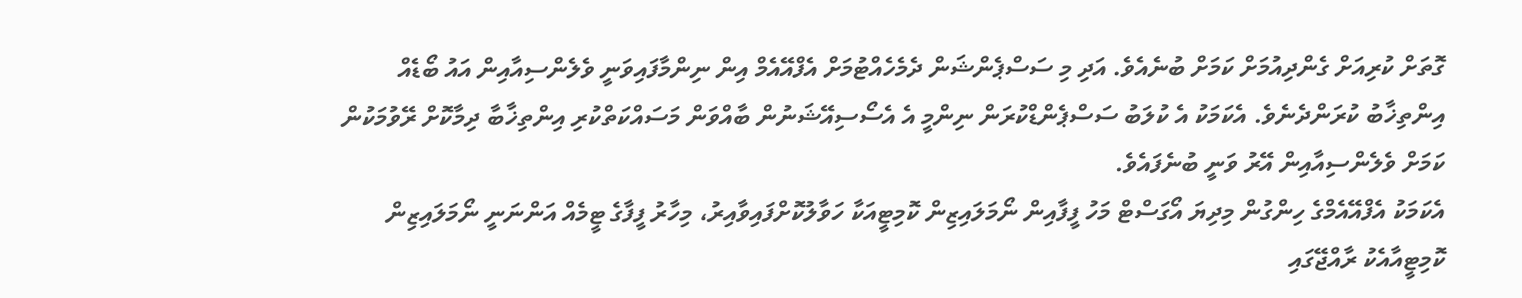ގޮތަށް ކުރިއަށް ގެންދިއުމަށް ކަމަށް ބުނެއެވެ. އަދި މި ސަސްޕެންޝަން ދެމެހެއްޓުމަށް އެފްއޭއެމް އިން ނިންމާފައިވަނީ ވެލެންސިއާއިން އައު ބޯޑެއް އިންތިޚާބު ކުރަންދެނެވެ. އެކަމަކު އެ ކުލަބު ސަސްޕެންޑްކުރަން ނިންމީ އެ އެސޯސިއޭޝަނުން ބާއްވަން މަސައްކަތްކުރި އިންތިޚާބާ ދިމާކޮށް ރޭވުމަކުން ކަމަށް ވެލެންސިއާއިން އޭރު ވަނީ ބުނެފައެވެ.
އެކަމަކު އެފްއޭއެމްގެ ހިންގުން މިދިޔަ އޯގަސްޓް މަހު ފީފާއިން ނޯމަލައިޒިން ކޮމިޓީއަކާ ހަވާލުކޮށްފައިވާއިރު، މިހާރު ފީފާގެ ޓީމެއް އަންނަނީ ނޯމަލައިޒިން ކޮމިޓީއާއެކު ރާއްޖޭގައި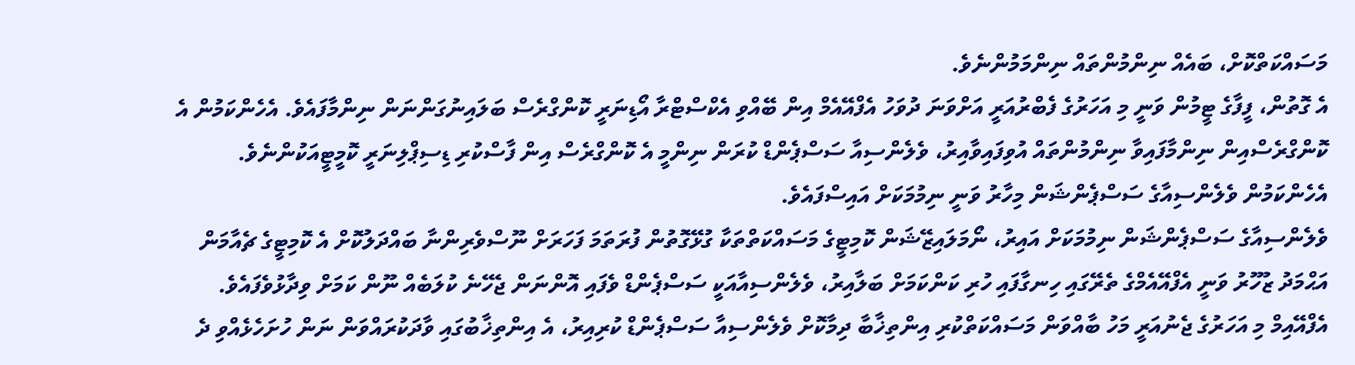މަސައްކަތްކޮށް، ބައެއް ނިންމުންތައް ނިންމަމުންނެވެ.
އެ ގޮތުން، ފީފާގެ ޓީމުން ވަނީ މި އަހަރުގެ ފެބްރުއަރީ އަށްވަނަ ދުވަހު އެފްއޭއެމް އިން ބޭއްވި އެކްސްޓްރާ އޯޑިނަރީ ކޮންގްރެސް ބަލައިނުގަންނަން ނިންމާފައެވެ. އެހެންކަމުން އެ ކޮންގްރެސްއިން ނިންމާފައިވާ ނިންމުންތައް އުވިފައިވާއިރު، ވެލެންސިއާ ސަސްޕެންޑް ކުރަން ނިންމީ އެ ކޮންގްރެސް އިން ފާސްކުރި ޑިސިޕްލިނަރީ ކޮމީޓީއަކުންނެވެ. އެހެންކަމުން ވެލެންސިއާގެ ސަސްޕެންޝަން މިހާރު ވަނީ ނިމުމަކަށް އައިސްފައެވެ.
ވެލެންސިއާގެ ސަސްޕެންޝަން ނިމުމަކަށް އައިރު، ނޯމަލައިޒޭޝަން ކޮމިޓީގެ މަސައްކަތްތަކާ ގުޅޭގޮތުން ފުރަތަމަ ފަހަރަށް ނޫސްވެރިންނާ ބައްދަލުކޮށް އެ ކޮމިޓީގެ ޗެއާމަން އަޙްމަދު ޒުހޫރު ވަނީ އެފްއޭއެމްގެ ތެރޭގައި ހިނގާފައި ހުރި ކަންކަމަށް ބަލާއިރު، ވެލެންސިއާއަކީ ސަސްޕެންޑް ވެފައި އޮންނަން ޖެހޭނެ ކުލަބެއް ނޫން ކަމަށް ވިދާޅުވެފައެވެ.
އެފްއޭއިމް މި އަހަރުގެ ޖެނުއަރީ މަހު ބާއްވަން މަސައްކަތްކުރި އިންތިޚާބާ ދިމާކޮށް ވެލެންސިއާ ސަސްޕެންޑް ކުރިއިރު، އެ އިންތިޚާބުގައި ވާދަކުރައްވަން ނަން ހުށަހެޅެއްވި ދެ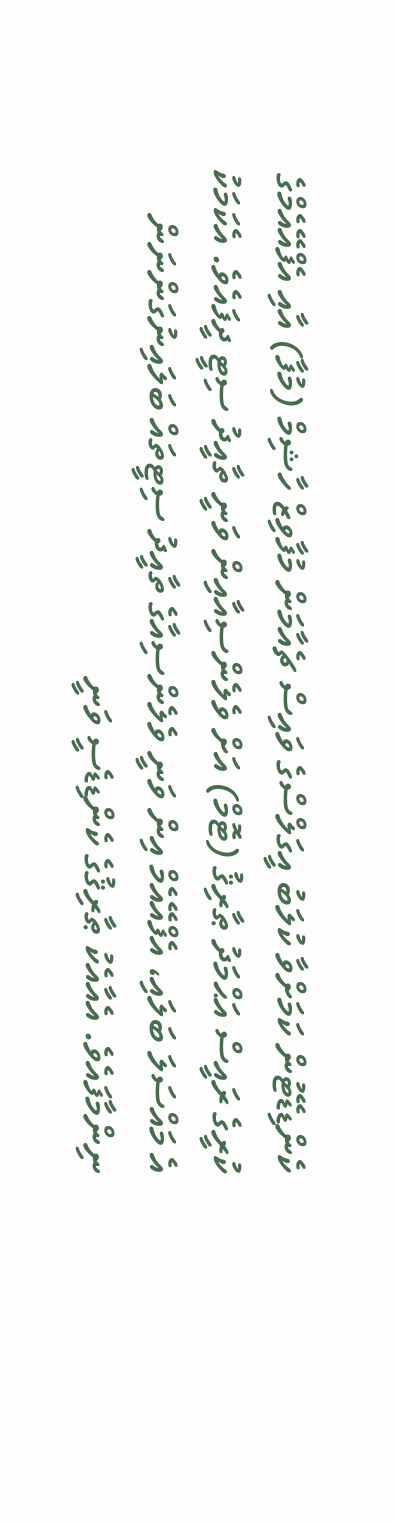ކެންޑިޑޭޓުން ކަމަށްވާ ކުލަބު އީގަލްސްގެ ވައިސް ޗެއާމަން މުފާވިޒް ހާޝިމް (މުފާ) އާއި އެފްއޭއެމްގެ ކުރީގެ ރައީސް އަޙްމަދު ޠާރިޤު (ޓޮމް) އަށް ވެލެންސިއާއިން ވަނީ ތާއީދު ސިޓީ ދީފައެވެ. އެކަމަކު އެ މައްސަލަ ބަލައި، އެފްއޭއެމް އިން ވަނީ ވެލެންސިއާގެ ތާއީދު ސިޓީތައް ބަލައިނުގަންނަން ނިންމާފައެވެ. އެއާއެކު ޠާރިޤުގެ ކެންޑިޑެސީ ވަނީ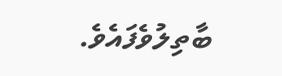ބާތިލުވެފައެވެ.